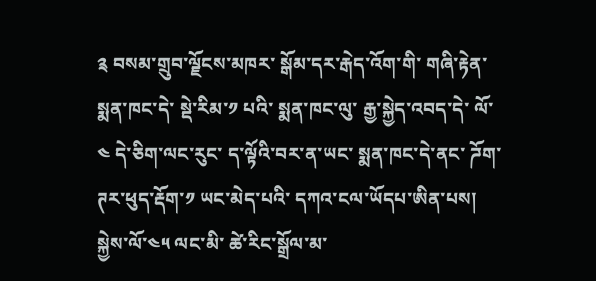༉ བསམ་གྲུབ་ལྗོངས་མཁར་ སྒོམ་དར་རྒེད་འོག་གི་ གཞི་རྟེན་སྨན་ཁང་དེ་ སྡེ་རིམ་༡ པའི་ སྨན་ཁང་ལུ་ རྒྱ་སྐྱེད་འབད་དེ་ ལོ་༤ དེ་ཅིག་ལང་རུང་ ད་ལྟོའི་བར་ན་ཡང་ སྨན་ཁང་དེ་ནང་ ཌོག་ཊར་ཕུད་རྡོག་༡ ཡང་མེད་པའི་ དཀའ་ངལ་ཡོདཔ་ཨིན་པས།
སྐྱེས་ལོ་༤༥ ལང་མི་ ཚེ་རིང་སྒྲོལ་མ་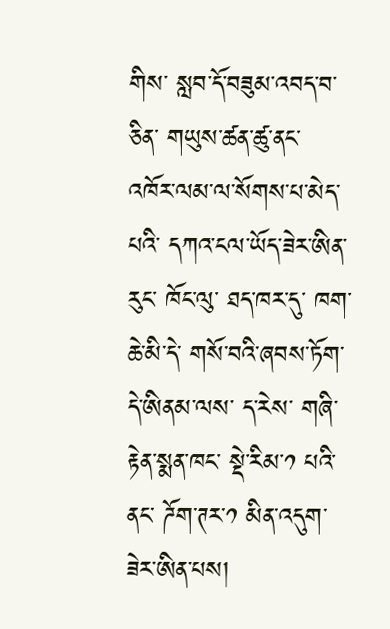གིས་ སླབ་དོ་བཟུམ་འབད་བ་ཅིན་ གཡུས་ཚན་ཚུ་ནང་ འཁོར་ལམ་ལ་སོགས་པ་མེད་པའི་ དཀའ་ངལ་ཡོད་ཟེར་ཨིན་རུང་ ཁོང་ལུ་ ཐད་ཁར་དུ་ ཁག་ཆེ་མི་དེ་ གསོ་བའི་ཞབས་ཏོག་དེ་ཨིནམ་ལས་ ད་རེས་ གཞི་རྟེན་སྨན་ཁང་ སྡེ་རིམ་༡ པའི་ནང་ ཌོག་ཊར་༡ མིན་འདུག་ཟེར་ཨིན་པས།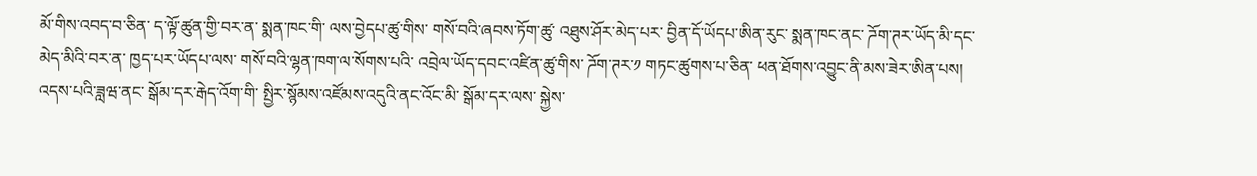མོ་གིས་འབད་བ་ཅིན་ ད་ལྟོ་ཚུན་གྱི་བར་ན་ སྨན་ཁང་གི་ ལས་བྱེདཔ་ཚུ་གིས་ གསོ་བའི་ཞབས་ཏོག་ཚུ་ འཐུས་ཤོར་མེད་པར་ བྱིན་དོ་ཡོདཔ་ཨིན་རུང་ སྨན་ཁང་ནང་ ཌོག་ཊར་ཡོད་མི་དང་ མེད་མིའི་བར་ན་ ཁྱད་པར་ཡོདཔ་ལས་ གསོ་བའི་ལྷན་ཁག་ལ་སོགས་པའི་ འབྲེལ་ཡོད་དབང་འཛིན་ཚུ་གིས་ ཌོག་ཊར་༡ གཏང་ཚུགས་པ་ཅིན་ ཕན་ཐོགས་འབྱུང་ནི་མས་ཟེར་ཨིན་པས།
འདས་པའི་ཟླཝ་ནང་ སྒོམ་དར་རྒེད་འོག་གི་ སྤྱིར་སྙོམས་འཛོམས་འདུའི་ནང་འོང་མི་ སྒོམ་དར་ལས་ སྐྱེས་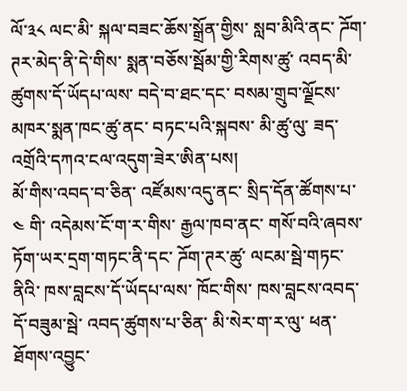ལོ་༣༨ ལང་མི་ སྐལ་བཟང་ཆོས་སྒྲོན་གྱིས་ སླབ་མིའི་ནང་ ཌོག་ཊར་མེད་ནི་དེ་གིས་ སྨན་བཅོས་སྦོམ་གྱི་རིགས་ཚུ་ འབད་མི་ཚུགས་དོ་ཡོདཔ་ལས་ བདེ་བ་ཐང་དང་ བསམ་གྲུབ་ལྗོངས་མཁར་སྨན་ཁང་ཚུ་ནང་ བཏང་པའི་སྐབས་ མི་ཚུ་ལུ་ ཟད་འགྲོའི་དཀའ་ངལ་འདུག་ཟེར་ཨིན་པས།
མོ་གིས་འབད་བ་ཅིན་ འཛོམས་འདུ་ནང་ སྲིད་དོན་ཚོགས་པ་༤ གི་ འདེམས་ངོ་ག་ར་གིས་ རྒྱལ་ཁབ་ནང་ གསོ་བའི་ཞབས་ཏོག་ཡར་དྲག་གཏང་ནི་དང་ ཌོག་ཊར་ཚུ་ ལངམ་སྦེ་གཏང་ནིའི་ ཁས་བླངས་དོ་ཡོདཔ་ལས་ ཁོང་གིས་ ཁས་བླངས་འབད་དོ་བཟུམ་སྦེ་ འབད་ཚུགས་པ་ཅིན་ མི་སེར་ག་ར་ལུ་ ཕན་ཐོགས་འབྱུང་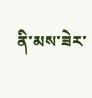ནི་མས་ཟེར་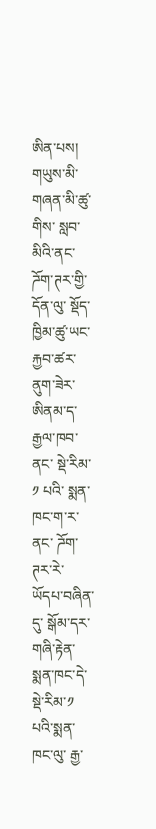ཨིན་པས།
གཡུས་མི་གཞན་མི་ཚུ་གིས་ སླབ་མིའི་ནང་ ཌོག་ཊར་གྱི་དོན་ལུ་ སྡོད་ཁྱིམ་ཚུ་ཡང་ རྐྱབ་ཚར་ནུག་ཟེར་ཨིནམ་ད་ རྒྱལ་ཁབ་ནང་ སྡེ་རིམ་༡ པའི་ སྨན་ཁང་ག་ར་ནང་ ཌོག་ཊར་རེ་ཡོདཔ་བཞིན་དུ་ སྒོམ་དར་གཞི་རྟེན་སྨན་ཁང་དེ་ སྡེ་རིམ་༡ པའི་སྨན་ཁང་ལུ་ རྒྱ་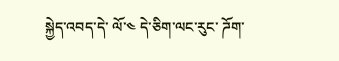སྐྱེད་འབད་དེ་ ལོ་༤ དེ་ཅིག་ལང་རུང་ ཌོག་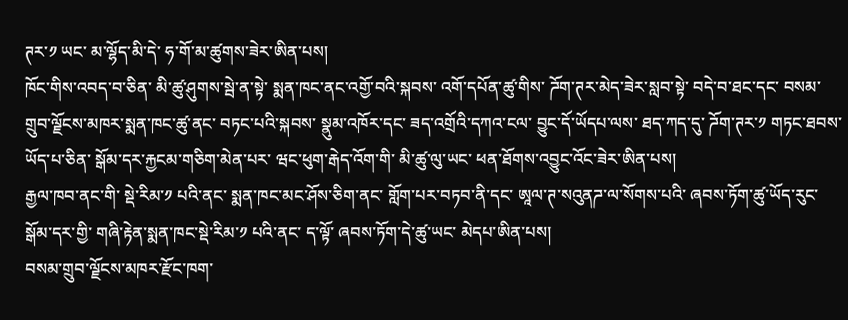ཊར་༡ ཡང་ མ་ལྷོད་མི་དེ་ ཧ་གོ་མ་ཚུགས་ཟེར་ཨིན་པས།
ཁོང་གིས་འབད་བ་ཅིན་ མི་ཚུ་ཤུགས་སྦེ་ན་སྟེ་ སྨན་ཁང་ནང་འགྱོ་བའི་སྐབས་ འགོ་དཔོན་ཚུ་གིས་ ཌོག་ཊར་མེད་ཟེར་སླབ་སྟེ་ བདེ་བ་ཐང་དང་ བསམ་གྲུབ་ལྗོངས་མཁར་སྨན་ཁང་ཚུ་ནང་ བཏང་པའི་སྐབས་ སྣུམ་འཁོར་དང་ ཟད་འགྲོའི་དཀའ་ངལ་ བྱུང་དོ་ཡོདཔ་ལས་ ཐད་ཀད་དུ་ ཌོག་ཊར་༡ གཏང་ཐབས་ཡོད་པ་ཅིན་ སྒོམ་དར་རྐྱངམ་གཅིག་མེན་པར་ ཝང་ཕུག་རྒེད་འོག་གི་ མི་ཚུ་ལུ་ཡང་ ཕན་ཐོགས་འབྱུང་འོང་ཟེར་ཨིན་པས།
རྒྱལ་ཁབ་ནང་གི་ སྡེ་རིམ་༡ པའི་ནང་ སྨན་ཁང་མང་ཤོས་ཅིག་ནང་ གློག་པར་བཏབ་ནི་དང་ ཨཱལ་ཊ་སའུནཌ་ལ་སོགས་པའི་ ཞབས་ཏོག་ཚུ་ཡོད་རུང་ སྒོམ་དར་གྱི་ གཞི་རྟེན་སྨན་ཁང་སྡེ་རིམ་༡ པའི་ནང་ ད་ལྟོ་ ཞབས་ཏོག་དེ་ཚུ་ཡང་ མེདཔ་ཨིན་པས།
བསམ་གྲུབ་ལྗོངས་མཁར་རྫོང་ཁག་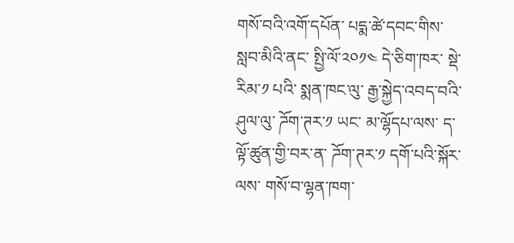གསོ་བའི་འགོ་དཔོན་ པདྨ་ཚེ་དབང་གིས་ སླབ་མིའི་ནང་ སྤྱི་ལོ་༢༠༡༤ དེ་ཅིག་ཁར་ སྡེ་རིམ་༡ པའི་ སྨན་ཁང་ལུ་ རྒྱ་སྐྱེད་འབད་བའི་ཤུལ་ལུ་ ཌོག་ཊར་༡ ཡང་ མ་ལྷོདཔ་ལས་ ད་ལྟོ་ཚུན་གྱི་བར་ན་ ཌོག་ཊར་༡ དགོ་པའི་སྐོར་ལས་ གསོ་བ་ལྷན་ཁག་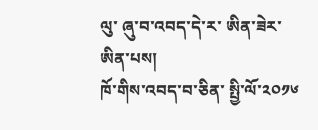ལུ་ ཞུ་བ་འབད་དེ་ར་ ཨིན་ཟེར་ཨིན་པས།
ཁོ་གིས་འབད་བ་ཅིན་ སྤྱི་ལོ་༢༠༡༦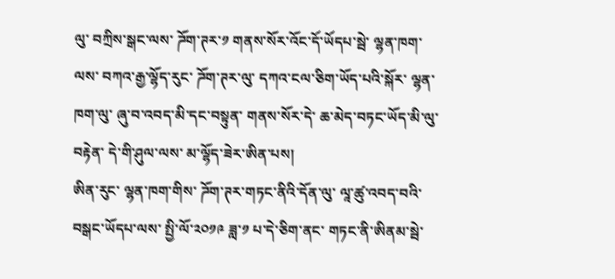ལུ་ བཀྲིས་སྒང་ལས་ ཌོག་ཊར་༡ གནས་སོར་འོང་དོ་ཡོདཔ་སྦེ་ ལྷན་ཁག་ལས་ བཀའ་རྒྱ་ལྷོད་རུང་ ཌོག་ཊར་ལུ་ དཀའ་ངལ་ཅིག་ཡོད་པའི་སྐོར་ ལྷན་ཁག་ལུ་ ཞུ་བ་འབད་མི་དང་བསྟུན་ གནས་སོར་དེ་ ཆ་མེད་བཏང་ཡོད་མི་ལུ་བརྟེན་ དེ་གི་ཤུལ་ལས་ མ་ལྷོད་ཟེར་ཨིན་པས།
ཨིན་རུང་ ལྷན་ཁག་གིས་ ཌོག་ཊར་གཏང་ནིའི་དོན་ལུ་ ལཱ་ཚུ་འབད་བའི་བསྒང་ཡོདཔ་ལས་ སྤྱི་ལོ་༢༠༡༩ ཟླ་༡ པ་དེ་ཅིག་ནང་ གཏང་ནི་ཨིནམ་སྦེ་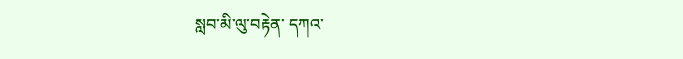སླབ་མི་ལུ་བརྟེན་ དཀའ་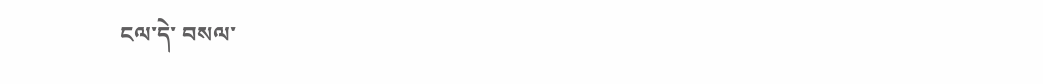ངལ་དེ་ བསལ་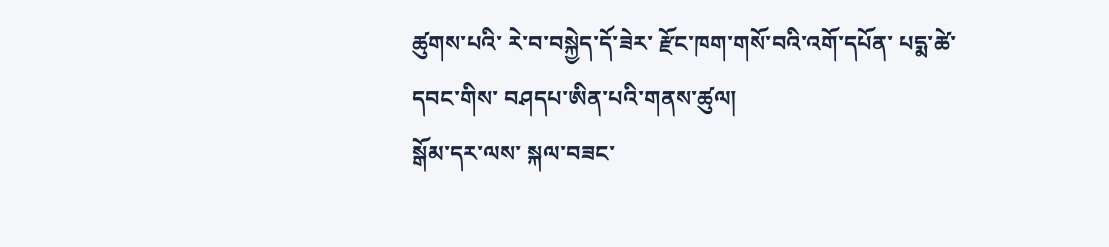ཚུགས་པའི་ རེ་བ་བསྐྱེད་དོ་ཟེར་ རྫོང་ཁག་གསོ་བའི་འགོ་དཔོན་ པདྨ་ཚེ་དབང་གིས་ བཤདཔ་ཨིན་པའི་གནས་ཚུལ།
སྒོམ་དར་ལས་ སྐལ་བཟང་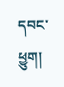དབང་ཕྱུག།